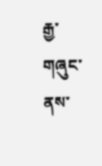རྒྱ་གཞུང་ནས་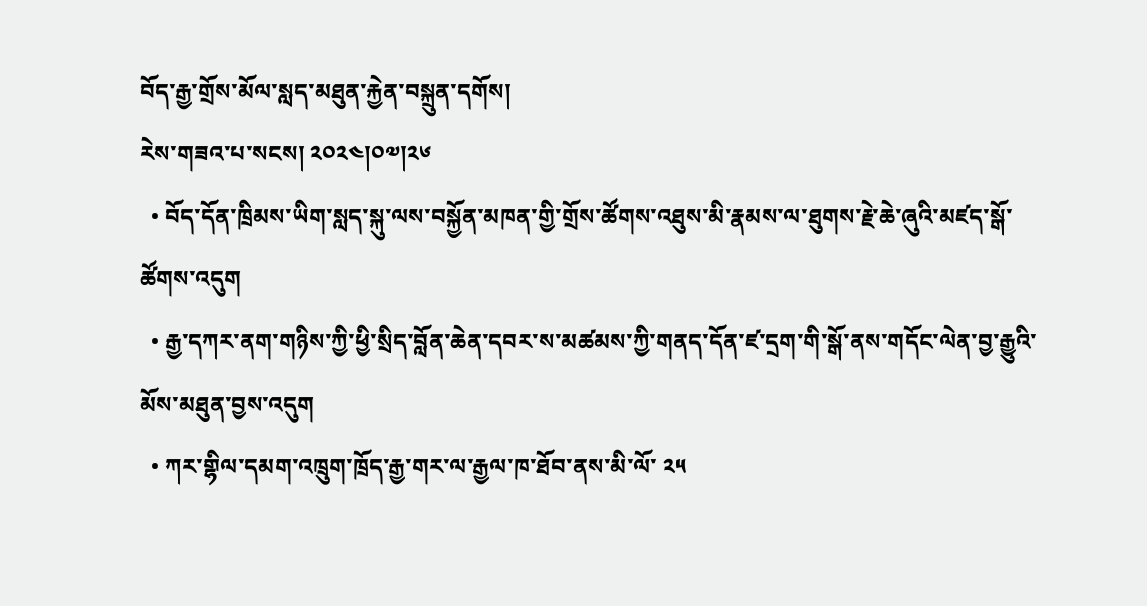བོད་རྒྱ་གྲོས་མོལ་སླད་མཐུན་རྐྱེན་བསྐྲུན་དགོས།
རེས་གཟའ་པ་སངས། ༢༠༢༤།༠༧།༢༦
  • བོད་དོན་ཁྲིམས་ཡིག་སླད་སྐུ་ལས་བསྐྱོན་མཁན་གྱི་གྲོས་ཚོགས་འཐུས་མི་རྣམས་ལ་ཐུགས་རྗེ་ཆེ་ཞུའི་མཛད་སྒོ་ཚོགས་འདུག
  • རྒྱ་དཀར་ནག་གཉིས་ཀྱི་ཕྱི་སྲིད་བློན་ཆེན་དབར་ས་མཚམས་ཀྱི་གནད་དོན་ཛ་དྲག་གི་སྒོ་ནས་གདོང་ལེན་བྱ་རྒྱུའི་མོས་མཐུན་བྱས་འདུག
  • ཀར་གྷིལ་དམག་འཁྲུག་ཁྲོད་རྒྱ་གར་ལ་རྒྱལ་ཁ་ཐོབ་ནས་མི་ལོ་ ༢༥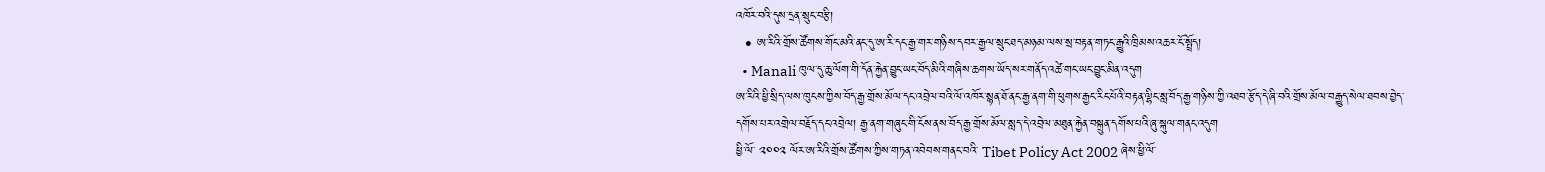འཁོར་བའི་དུས་དྲན་སྲུང་བརྩི།
  • ཨ་རིའི་གྲོས་ཚོགས་གོང་མའི་ནང་དུ་ཨ་རི་དང་རྒྱ་གར་གཉིས་དབར་རྒྱལ་སྲུང་ཐད་མཉམ་ལས་སྲ་བརྟན་གཏང་རྒྱུའི་ཁྲིམས་འཆར་ངོ་སྤྲོད།
  • Manali ཁུལ་དུ་ཆུ་ལོག་གི་དོན་རྐྱེན་བྱུང་ཡང་བོད་མིའི་གཞིས་ཆགས་ཡོད་སར་གནོད་འཚེ་གང་ཡང་བྱུང་མིན་འདུག
ཨ་རིའི་ཕྱི་སྲིད་ལས་ཁུངས་ཀྱིས་བོད་རྒྱ་གྲོས་མོལ་དང་འབྲེལ་བའི་ལོ་འཁོར་སྙན་ཐོ་ནང་རྒྱ་ནག་གི་ཕུགས་རྒྱང་རིང་པོའི་བརྟན་ལྷིང་སླ་བོད་རྒྱ་གཉིས་ཀྱི་འཐབ་རྩོད་དེ་ཞི་བའི་གྲོས་མོལ་བརྒྱུད་སེལ་ཐབས་བྱེད་དགོས་པར་འགྲེལ་བརྗོད་དང་འབྲེལ། རྒྱ་ནག་གཞུང་གི་ངོས་ནས་བོད་རྒྱ་གྲོས་མོལ་སླད་དེ་འབྲེལ་མཐུན་རྐྱེན་བསྐྲུན་དགོས་པའི་ཞུ་སྐུལ་གནང་འདུག
ཕྱི་ལོ་ ༢༠༠༢ ལོར་ཨ་རིའི་གྲོས་ཚོགས་ཀྱིས་གཏན་འབེབས་གནང་བའི་ Tibet Policy Act 2002 ཞེས་ཕྱི་ལོ་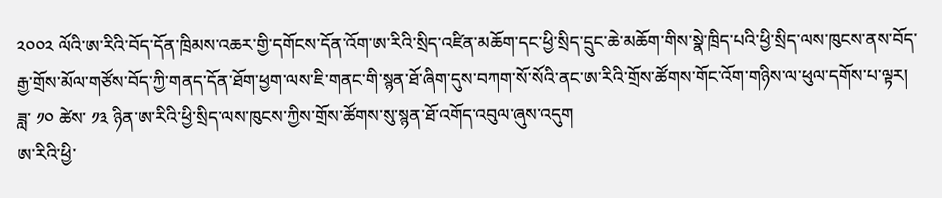༢༠༠༢ ལོའི་ཨ་རིའི་བོད་དོན་ཁྲིམས་འཆར་གྱི་དགོངས་དོན་འོག་ཨ་རིའི་སྲིད་འཛིན་མཆོག་དང་ཕྱི་སྲིད་དྲུང་ཆེ་མཆོག་གིས་སྣེ་ཁྲིད་པའི་ཕྱི་སྲིད་ལས་ཁུངས་ནས་བོད་རྒྱ་གྲོས་མོལ་གཙོས་བོད་ཀྱི་གནད་དོན་ཐོག་ཕྱག་ལས་ཇི་གནང་གི་སྙན་ཐོ་ཞིག་དུས་བཀག་སོ་སོའི་ནང་ཨ་རིའི་གྲོས་ཚོགས་གོང་འོག་གཉིས་ལ་ཕུལ་དགོས་པ་ལྟར། ཟླ་ ༡༠ ཚེས་ ༡༣ ཉིན་ཨ་རིའི་ཕྱི་སྲིད་ལས་ཁུངས་ཀྱིས་གྲོས་ཚོགས་སུ་སྙན་ཐོ་འགོད་འབུལ་ཞུས་འདུག
ཨ་རིའི་ཕྱི་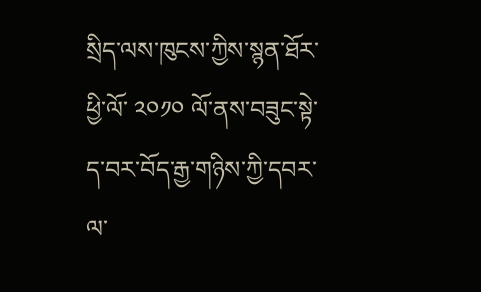སྲིད་ལས་ཁུངས་ཀྱིས་སྙན་ཐོར་ཕྱི་ལོ་ ༢༠༡༠ ལོ་ནས་བཟུང་སྟེ་ད་བར་བོད་རྒྱ་གཉིས་ཀྱི་དབར་ལ་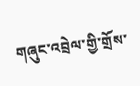གཞུང་འབྲེལ་གྱི་གྲོས་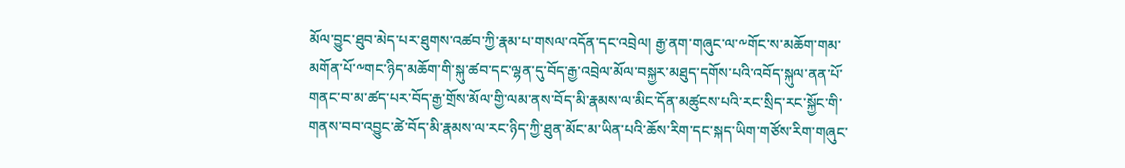མོལ་བྱུང་ཐུབ་མེད་པར་ཐུགས་འཚབ་ཀྱི་རྣམ་པ་གསལ་འདོན་དང་འབྲེལ། རྒྱ་ནག་གཞུང་ལ་༸གོང་ས་མཆོག་གམ་མགོན་པོ་༸གང་ཉིད་མཆོག་གི་སྐུ་ཚབ་དང་ལྷན་དུ་བོད་རྒྱ་འབྲེལ་མོལ་བསྐྱར་མཐུད་དགོས་པའི་འབོད་སྐུལ་ནན་པོ་གནང་བ་མ་ཚད་པར་བོད་རྒྱ་གྲོས་མོལ་གྱི་ལམ་ནས་བོད་མི་རྣམས་ལ་མིང་དོན་མཚུངས་པའི་རང་སྲིད་རང་སྐྱོང་གི་གནས་བབ་འབྱུང་ཚེ་བོད་མི་རྣམས་ལ་རང་ཉིད་ཀྱི་ཐུན་མོང་མ་ཡིན་པའི་ཆོས་རིག་དང་སྐད་ཡིག་གཙོས་རིག་གཞུང་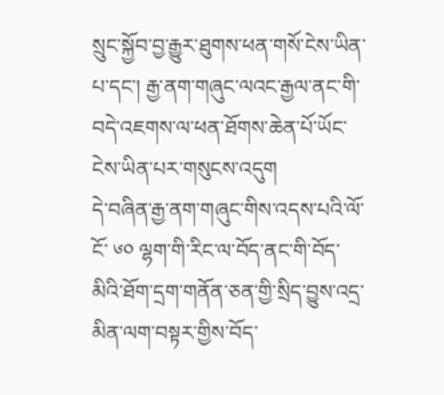སྲུང་སྐྱོབ་བྱ་རྒྱུར་ཐུགས་ཕན་གསོ་ངེས་ཡིན་པ་དང་། རྒྱ་ནག་གཞུང་ལའང་རྒྱལ་ནང་གི་བདེ་འཇགས་ལ་ཕན་ཐོགས་ཆེན་པོ་ཡོང་ངེས་ཡིན་པར་གསུངས་འདུག
དེ་བཞིན་རྒྱ་ནག་གཞུང་གིས་འདས་པའི་ལོ་ངོ་ ༦༠ ལྷག་གི་རིང་ལ་བོད་ནང་གི་བོད་མིའི་ཐོག་དྲག་གནོན་ཅན་གྱི་སྲིད་བྱུས་འདྲ་མིན་ལག་བསྟར་གྱིས་བོད་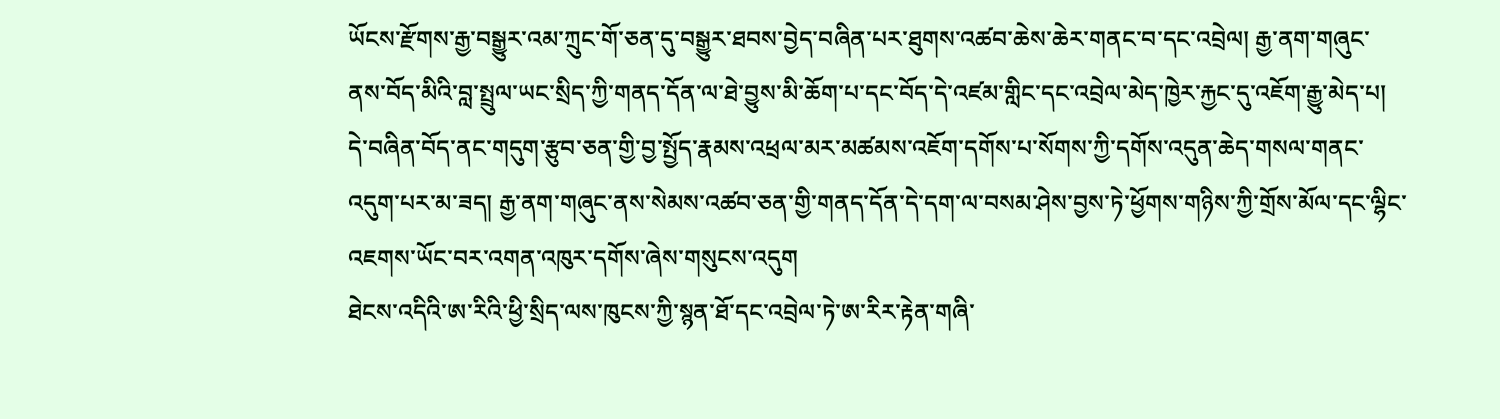ཡོངས་རྫོགས་རྒྱ་བསྒྱུར་འམ་ཀྲུང་གོ་ཅན་དུ་བསྒྱུར་ཐབས་བྱེད་བཞིན་པར་ཐུགས་འཚབ་ཆེས་ཆེར་གནང་བ་དང་འབྲེལ། རྒྱ་ནག་གཞུང་ནས་བོད་མིའི་བླ་སྤྲུལ་ཡང་སྲིད་ཀྱི་གནད་དོན་ལ་ཐེ་བྱུས་མི་ཆོག་པ་དང་བོད་དེ་འཛམ་གླིང་དང་འབྲེལ་མེད་ཁྱེར་རྐྱང་དུ་འཇོག་རྒྱུ་མེད་པ། དེ་བཞིན་བོད་ནང་གདུག་རྩུབ་ཅན་གྱི་བྱ་སྤྱོད་རྣམས་འཕྲལ་མར་མཚམས་འཇོག་དགོས་པ་སོགས་ཀྱི་དགོས་འདུན་ཆེད་གསལ་གནང་འདུག་པར་མ་ཟད། རྒྱ་ནག་གཞུང་ནས་སེམས་འཚབ་ཅན་གྱི་གནད་དོན་དེ་དག་ལ་བསམ་ཤེས་བྱས་ཏེ་ཕྱོགས་གཉིས་ཀྱི་གྲོས་མོལ་དང་ལྷིང་འཇགས་ཡོང་བར་འགན་འཁུར་དགོས་ཞེས་གསུངས་འདུག
ཐེངས་འདིའི་ཨ་རིའི་ཕྱི་སྲིད་ལས་ཁུངས་ཀྱི་སྙན་ཐོ་དང་འབྲེལ་ཏེ་ཨ་རིར་རྟེན་གཞི་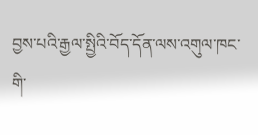བྱས་པའི་རྒྱལ་སྤྱིའི་བོད་དོན་ལས་འགུལ་ཁང་གི་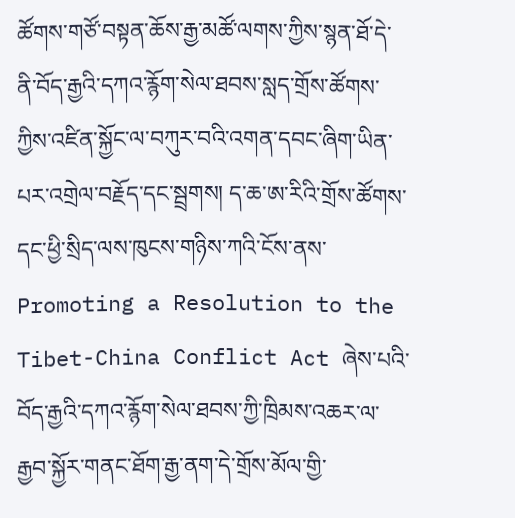ཚོགས་གཙོ་བསྟན་ཆོས་རྒྱ་མཚོ་ལགས་ཀྱིས་སྙན་ཐོ་དེ་ནི་བོད་རྒྱའི་དཀའ་རྙོག་སེལ་ཐབས་སླད་གྲོས་ཚོགས་ཀྱིས་འཛིན་སྐྱོང་ལ་བཀུར་བའི་འགན་དབང་ཞིག་ཡིན་པར་འགྲེལ་བརྗོད་དང་སྦྲགས། ད་ཆ་ཨ་རིའི་གྲོས་ཚོགས་དང་ཕྱི་སྲིད་ལས་ཁུངས་གཉིས་ཀའི་ངོས་ནས་ Promoting a Resolution to the Tibet-China Conflict Act ཞེས་པའི་བོད་རྒྱའི་དཀའ་རྙོག་སེལ་ཐབས་ཀྱི་ཁྲིམས་འཆར་ལ་རྒྱབ་སྐྱོར་གནང་ཐོག་རྒྱ་ནག་དེ་གྲོས་མོལ་གྱི་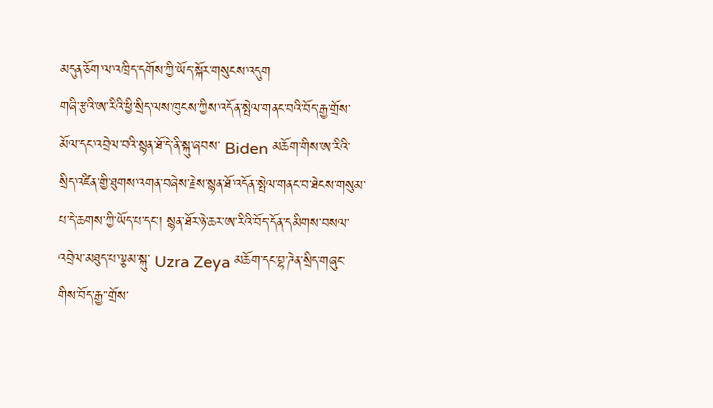མདུན་ཅོག་ལ་འཁྲིད་དགོས་ཀྱི་ཡོད་སྐོར་གསུངས་འདུག
གཞི་རྩའི་ཨ་རིའི་ཕྱི་སྲིད་ལས་ཁུངས་ཀྱིས་འདོན་སྤེལ་གནང་བའི་བོད་རྒྱ་གྲོས་མོལ་དང་འབྲེལ་བའི་སྙན་ཐོ་དེ་ནི་སྐུ་ཞབས་ Biden མཆོག་གིས་ཨ་རིའི་སྲིད་འཛིན་གྱི་ཐུགས་འགན་བཞེས་རྗེས་སྙན་ཐོ་འདོན་སྤེལ་གནང་བ་ཐེངས་གསུམ་པ་དེ་ཆགས་ཀྱི་ཡོད་པ་དང་། སྙན་ཐོར་ཉེ་ཆར་ཨ་རིའི་བོད་དོན་དམིགས་བསལ་འབྲེལ་མཐུད་པ་ལྕམ་སྐུ་ Uzra Zeya མཆོག་དང་བྷ་ཌེན་སྲིད་གཞུང་གིས་བོད་རྒྱ་་གྲོས་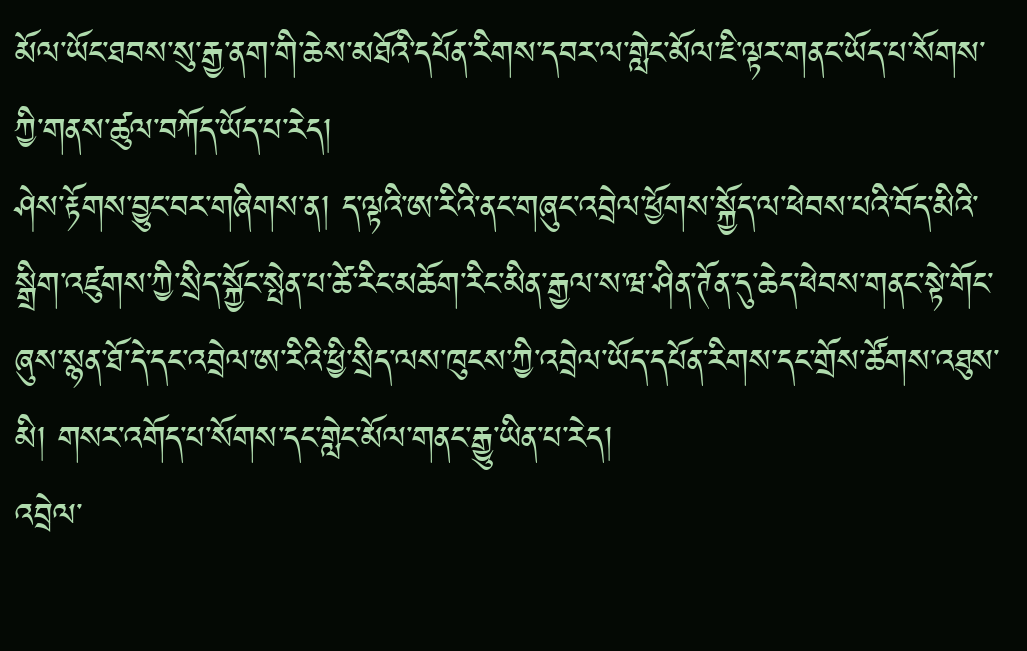མོལ་ཡོང་ཐབས་སུ་རྒྱ་ནག་གི་ཆེས་མཐོའི་དཔོན་རིགས་དབར་ལ་གླེང་མོལ་ཇི་ལྟར་གནང་ཡོད་པ་སོགས་ཀྱི་གནས་ཚུལ་བཀོད་ཡོད་པ་རེད།
ཤེས་རྟོགས་བྱུང་བར་གཞིགས་ན། ད་ལྟའི་ཨ་རིའི་ནང་གཞུང་འབྲེལ་ཕྱོགས་སྐྱོད་ལ་ཕེབས་པའི་བོད་མིའི་སྒྲིག་འཛུགས་ཀྱི་སྲིད་སྐྱོང་སྤེན་པ་ཚེ་རིང་མཆོག་རིང་མིན་རྒྱལ་ས་ཝ་ཤིན་ཊོན་དུ་ཆེད་ཕེབས་གནང་སྟེ་གོང་ཞུས་སྙན་ཐོ་དེ་དང་འབྲེལ་ཨ་རིའི་ཕྱི་སྲིད་ལས་ཁུངས་ཀྱི་འབྲེལ་ཡོད་དཔོན་རིགས་དང་གྲོས་ཚོགས་འཐུས་མི། གསར་འགོད་པ་སོགས་དང་གླེང་མོལ་གནང་རྒྱུ་ཡིན་པ་རེད།
འབྲེལ་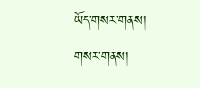ཡོད་གསར་གནས།
གསར་གནས།